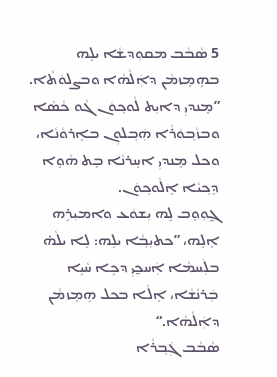5 ܣܵܒܵܒ ܡܩܘܼܕܫܵܐ ܝܠܹܗ ܒܗܹܡܸܙܡܵܢ ܕܐܲܠܵܗܵܐ ܘܒܨܠܘܿܬܵܐ.
”ܡܸܢܕܝܼ ܕܐܝܼܬ ܠܵܘܟ݂ܘܿܢ ܓܵܘ ܟܵܣܵܐ ܘܒܙܵܒ݂ܘܿܪܵܐ ܗܲܒ݂ܠܘܼܢ ܒܐܸܪܘܵܢܵܐ، ܘܟܠ ܡܸܢܕܝܼ ܐܚܹܪܢܵܐ ܒܸܬ ܗܵܘܹܐ ܕܸܟ݂ܝܵܐ ܐܸܠܵܘܟ݂ܘܿܢ.
ܓ̰ܘܼܘܸܒ ܠܹܗ ܝܼܫܘܿܥ ܘܐܡܝܼܪܹܗ ܐܸܠܹܗ، ”ܟܬܝܼܒ݂ܵܐ ܝܠܹܗ: ܠܹܐ ܝܠܵܗ̇ ܒܠܲܚܡܵܐ ܐܲܚܟ̰ܝܼ ܕܟܹܐ ܚܵܝܹܐ ܒܲܪܢܵܫܵܐ، ܐܸܠܵܐ ܒܟܠ ܗܹܡܸܙܡܵܢ ܕܐܲܠܵܗܵܐ.“
ܣܵܒܵܒ ܓܲܒ݂ܪܵܐ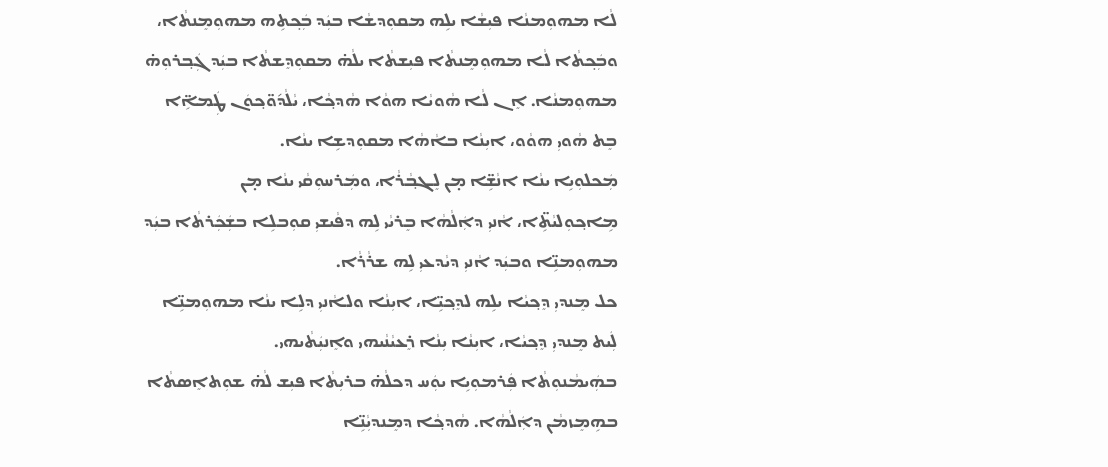ܠܵܐ ܡܗܘܼܡܢܵܐ ܦܝܼܫܵܐ ܝܠܹܗ ܡܩܘܼܕܫܵܐ ܒܝܲܕ ܒܲܟ݂ܬܹܗ ܡܗܘܼܡܸܢܬܵܐ، ܘܒܲܟ݂ܬܵܐ ܠܵܐ ܡܗܘܼܡܸܢܬܵܐ ܦܝܼܫܬܵܐ ܝܠܵܗ̇ ܡܩܘܼܕܸܫܬܵܐ ܒܝܲܕ ܓܲܒ݂ܪܘܼܗ̇ ܡܗܘܼܡܢܵܐ. ܐܸܢ ܠܵܐ ܗܵܘܝܵܐ ܗܘܵܐ ܗܵܕܟ݂ܵܐ، ܝܵܠܵܕ݇ܘ̈ܟ݂ܘܿܢ ܛܲܡܐܹ̈ܐ ܒܸܬ ܗܵܘܝܼ ܗܘܵܘ، ܐܝܼܢܵܐ ܒܐܵܗܵܐ ܡܩܘܼܕܫܹܐ ܝܢܵܐ.
ܡܲܟܠܘܼܝܹܐ ܝܢܵܐ ܐܢܵܫܹ̈ܐ ܡ̣ܢ ܠܸܓܒ݂ܵܪܵܐ، ܘܡܲܪܚܘܼܩܵܝ ܝܢܵܐ ܡ̣ܢ ܡܹܐܟ݂ܘܼܠܝܵܬܹ̈ܐ، ܐܵܢܝܼ ܕܐܲܠܵܗܵܐ ܒܸܪܝܵܝ ܠܹܗ ܕܦܵܝܫܝܼ ܩܘܼܒܠܹܐ ܒܫܲܟܲܪܬܵܐ ܒܝܲܕ ܡܗܘܼܡܢܹ̈ܐ ܘܒܝܲܕ ܐܵܢܝܼ ܕܝܵܕܥܝܼ ܠܹܗ ܫܪܵܪܵܐ.
ܟܠ ܡܸܢܕܝܼ ܕܸܟ݂ܝܵܐ ܝܠܹܗ ܠܕܸܟ݂ܝܹ̈ܐ، ܐܝܼܢܵܐ ܘܠܐܵܢܝܼ ܕܠܹܐ ܝܢܵܐ ܡܗܘܼܡܢܹ̈ܐ ܠܲܝܬ ܡܸܢܕܝܼ ܕܸܟ݂ܝܵܐ، ܐܝܼܢܵܐ ܝܼܢܵܐ ܪܸܥܝܵܢܵܝܗܝ ܘܐܸܢܝܲܬܵܝܗܝ.
ܒܗܲܝܡܵܢܘܼܬܵܐ ܦܲܪܡܘܼܝܹܐ ܝܘܲܚ ܕܟܠܵܗ̇ ܒܪܝܼܬܵܐ ܦܝܼܫ ܠܵܗ̇ ܫܘܼܬܐܸܣܬܵܐ ܒܗܹܡܸܙܡܵܢ ܕܐܲܠܵܗܵܐ. ܗܵܕܟ݂ܵܐ ܕܡܸܢܕܝܼܵܢܹ̈ܐ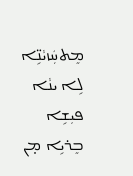ܡܸܬܚܲܙܝܵܢܹ̈ܐ ܠܹܐ ܝܢܵܐ ܦܝܼܫܹܐ ܒܸܪܝܹܐ ܡ̣ܢ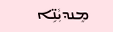ܡܸܢܕܝܼܵܢܹ̈ܐ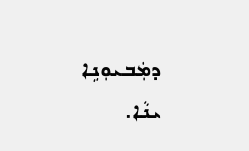ܕܡܲܒܝܘܼܢܹܐ ܝܢܵܐ.